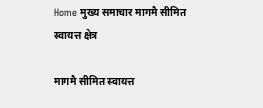Home मुख्य समाचार मागमै सीमित स्वायत्त क्षेत्र

मागमै सीमित स्वायत्त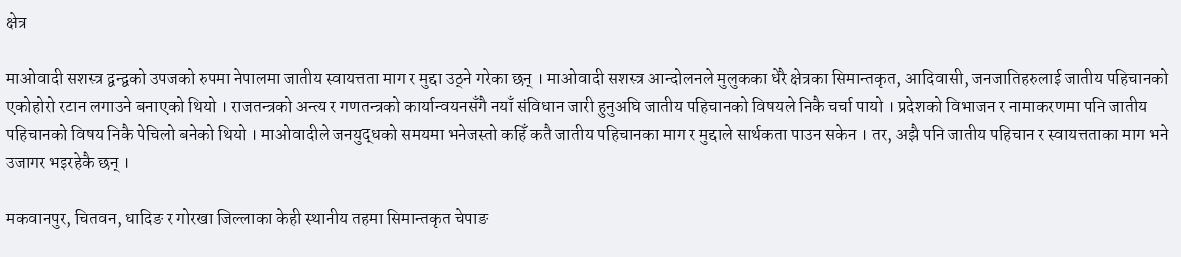क्षेत्र

माओवादी सशस्त्र द्वन्द्वको उपजको रुपमा नेपालमा जातीय स्वायत्तता माग र मुद्दा उठ्ने गरेका छन् । माओवादी सशस्त्र आन्दोलनले मुलुकका धेरै क्षेत्रका सिमान्तकृत, आदिवासी, जनजातिहरुलाई जातीय पहिचानको एकोहोरो रटान लगाउने बनाएको थियो । राजतन्त्रको अन्त्य र गणतन्त्रको कार्यान्वयनसँगै नयाँ संविधान जारी हुनुअघि जातीय पहिचानको विषयले निकै चर्चा पायो । प्रदेशको विभाजन र नामाकरणमा पनि जातीय पहिचानको विषय निकै पेचिलो बनेको थियो । माओवादीले जनयुद्धको समयमा भनेजस्तो कहिँ कतै जातीय पहिचानका माग र मुद्दाले सार्थकता पाउन सकेन । तर, अझै पनि जातीय पहिचान र स्वायत्तताका माग भने उजागर भइरहेकै छन् ।

मकवानपुर, चितवन, धादिङ र गोरखा जिल्लाका केही स्थानीय तहमा सिमान्तकृत चेपाङ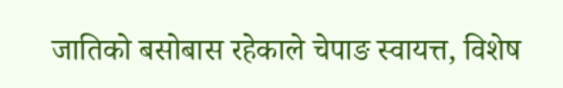जातिको बसोबास रहेकाले चेपाङ स्वायत्त, विशेष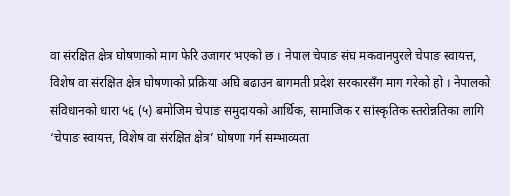वा संरक्षित क्षेत्र घोषणाको माग फेरि उजागर भएको छ । नेपाल चेपाङ संघ मकवानपुरले चेपाङ स्वायत्त, विशेष वा संरक्षित क्षेत्र घोषणाको प्रक्रिया अघि बढाउन बागमती प्रदेश सरकारसँग माग गरेको हो । नेपालको संविधानको धारा ५६ (५) बमोजिम चेपाङ समुदायको आर्थिक, सामाजिक र सांस्कृतिक स्तरोन्नतिका लागि ‘चेपाङ स्वायत्त, विशेष वा संरक्षित क्षेत्र’ घोषणा गर्न सम्भाव्यता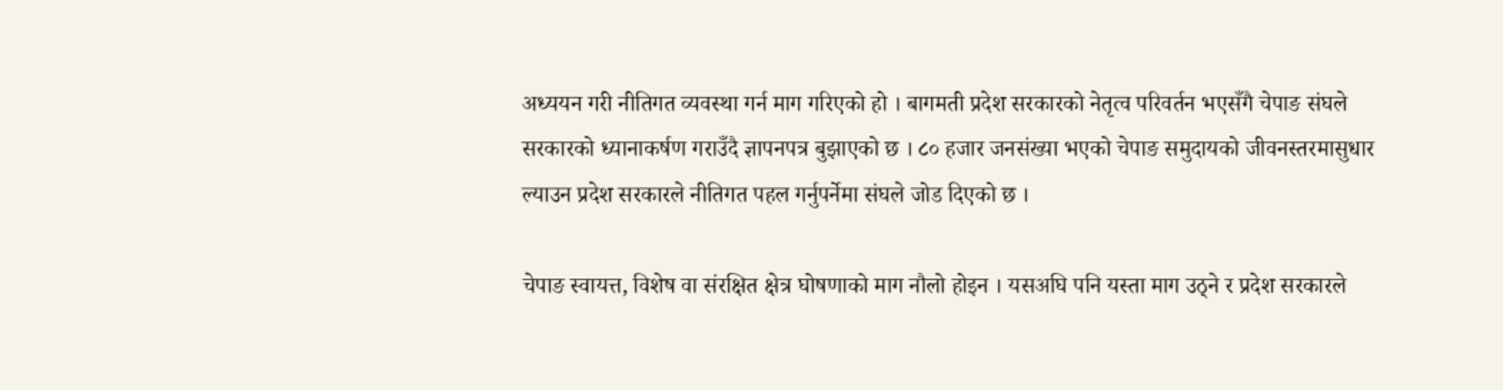अध्ययन गरी नीतिगत व्यवस्था गर्न माग गरिएको हो । बागमती प्रदेश सरकारको नेतृत्व परिवर्तन भएसँगै चेपाङ संघले सरकारको ध्यानाकर्षण गराउँदै ज्ञापनपत्र बुझाएको छ । ८० हजार जनसंख्या भएको चेपाङ समुदायको जीवनस्तरमासुधार ल्याउन प्रदेश सरकारले नीतिगत पहल गर्नुपर्नेमा संघले जोड दिएको छ ।

चेपाङ स्वायत्त, विशेष वा संरक्षित क्षेत्र घोषणाको माग नौलो होइन । यसअघि पनि यस्ता माग उठ्ने र प्रदेश सरकारले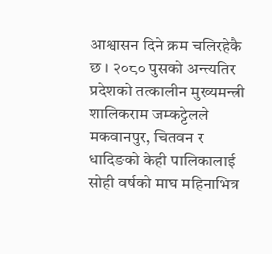आश्वासन दिने क्रम चलिरहेकै छ । २०८० पुसको अन्त्यतिर प्रदेशको तत्कालीन मुख्यमन्त्री शालिकराम जम्कट्टेलले मकवानपुर, चितवन र धादिङको केही पालिकालाई सोही वर्षको माघ महिनाभित्र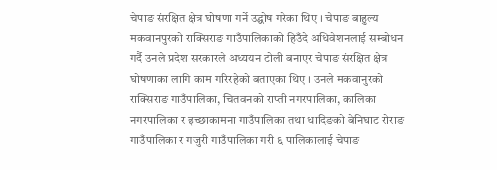चेपाङ संरक्षित क्षेत्र घोषणा गर्ने उद्घोष गरेका थिए । चेपाङ बाहुल्य मकवानपुरको राक्सिराङ गाउँपालिकाको हिउँदे अधिवेशनलाई सम्बोधन गर्दै उनले प्रदेश सरकारले अध्ययन टोली बनाएर चेपाङ संरक्षित क्षेत्र घोषणाका लागि काम गरिरहेको बताएका थिए । उनले मकवानुरको राक्सिराङ गाउँपालिका, चितवनको राप्ती नगरपालिका, कालिका नगरपालिका र इच्छाकामना गाउँपालिका तथा धादिङको बेनिघाट रोराङ गाउँपालिका र गजुरी गाउँपालिका गरी ६ पालिकालाई चेपाङ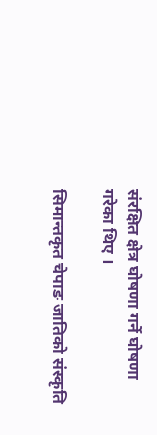संरक्षित क्षेत्र घोषणा गर्ने घोषणा गरेका थिए ।

सिमान्तकृत चेपाङ जातिको संस्कृति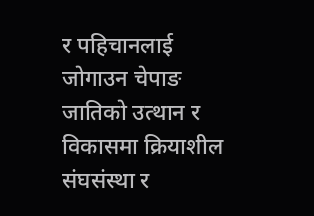र पहिचानलाई जोगाउन चेपाङ जातिको उत्थान र विकासमा क्रियाशील संघसंस्था र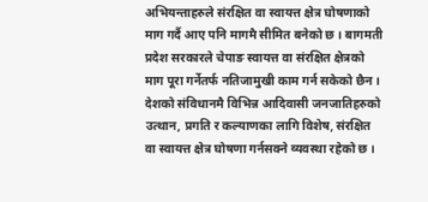अभियन्ताहरुले संरक्षित वा स्वायत्त क्षेत्र घोषणाको माग गर्दै आए पनि मागमै सीमित बनेको छ । बागमती प्रदेश सरकारले चेपाङ स्वायत्त वा संरक्षित क्षेत्रको माग पूरा गर्नेतर्फ नतिजामुखी काम गर्न सकेको छैन । देशको संविधानमै विभिन्न आदिवासी जनजातिहरुको उत्थान, प्रगति र कल्याणका लागि विशेष, संरक्षित वा स्वायत्त क्षेत्र घोषणा गर्नसक्ने व्यवस्था रहेको छ ।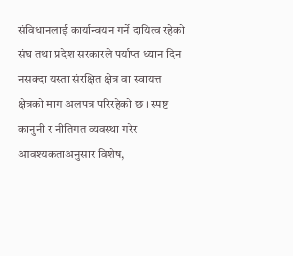संविधानलाई कार्यान्वयन गर्ने दायित्व रहेको संघ तथा प्रदेश सरकारले पर्याप्त ध्यान दिन नसक्दा यस्ता संरक्षित क्षेत्र वा स्वायत्त क्षेत्रको माग अलपत्र परिरहेको छ । स्पष्ट कानुनी र नीतिगत व्यवस्था गरेर आवश्यकताअनुसार विशेष,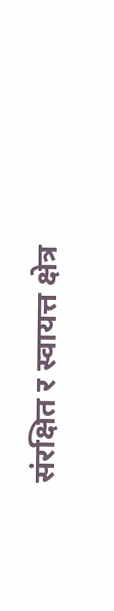संरक्षित र स्वायत्त क्षेत्र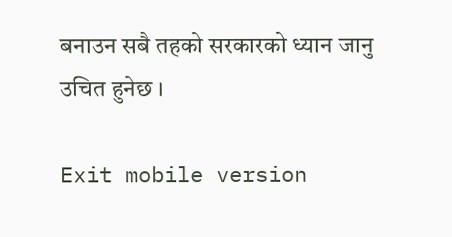बनाउन सबै तहको सरकारको ध्यान जानु उचित हुनेछ ।

Exit mobile version